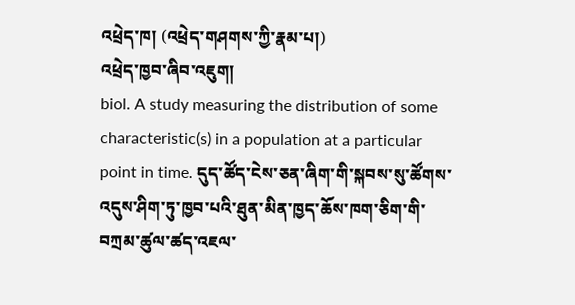འཕྲེད་ཁ། (འཕྲེད་གཤགས་ཀྱི་རྣམ་པ།)
འཕྲེད་ཁྱབ་ཞིབ་འཇུག།
biol. A study measuring the distribution of some characteristic(s) in a population at a particular point in time. དུད་ཚོད་ངེས་ཅན་ཞིག་གི་སྐབས་སུ་ཚོགས་འདུས་ཤིག་ཏུ་ཁྱབ་པའི་ཐུན་མིན་ཁྱད་ཆོས་ཁག་ཅིག་གི་བཀྲམ་ཚུལ་ཚད་འཇལ་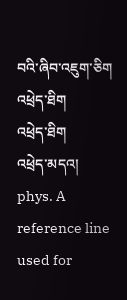བའི་ཞིབ་འཇུག་ཅིག
འཕྲེད་ཐིག
འཕྲེད་ཐིག
འཕྲེད་མདའ།
phys. A reference line used for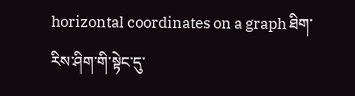horizontal coordinates on a graph ཐིག་རིས་ཤིག་གི་སྟེང་དུ་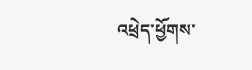འཕྲེད་ཕྱོགས་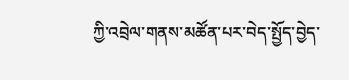ཀྱི་འབྲེལ་གནས་མཚོན་པར་བེད་སྤྱོད་བྱེད་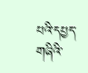པའི་དཔྱད་གཞིའི་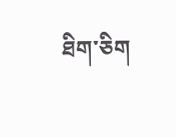ཐིག་ཅིག